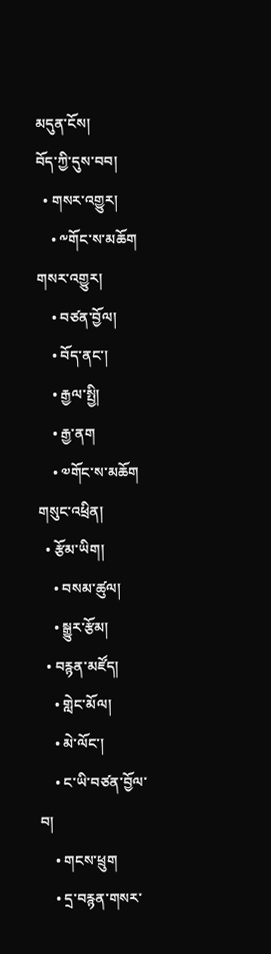མདུན་ངོས།
བོད་ཀྱི་དུས་བབ།
  • གསར་འགྱུར།
    • ༸གོང་ས་མཆོག གསར་འགྱུར།
    • བཙན་བྱོལ།
    • བོད་ནང་།
    • རྒྱལ་སྤྱི།
    • རྒྱ་ནག
    • ༧གོང་ས་མཆོག གསུང་འཕྲིན།
  • རྩོམ་ཡིག།
    • བསམ་ཚུལ།
    • སྒྱུར་རྩོམ།
  • བརྙན་མཛོད།
    • གླེང་མོལ།
    • མེ་ལོང་།
    • ང་ཡི་བཙན་བྱོལ་བ།
    • གངས་ཕྲུག
    • དྲ་བརྙན་གསར་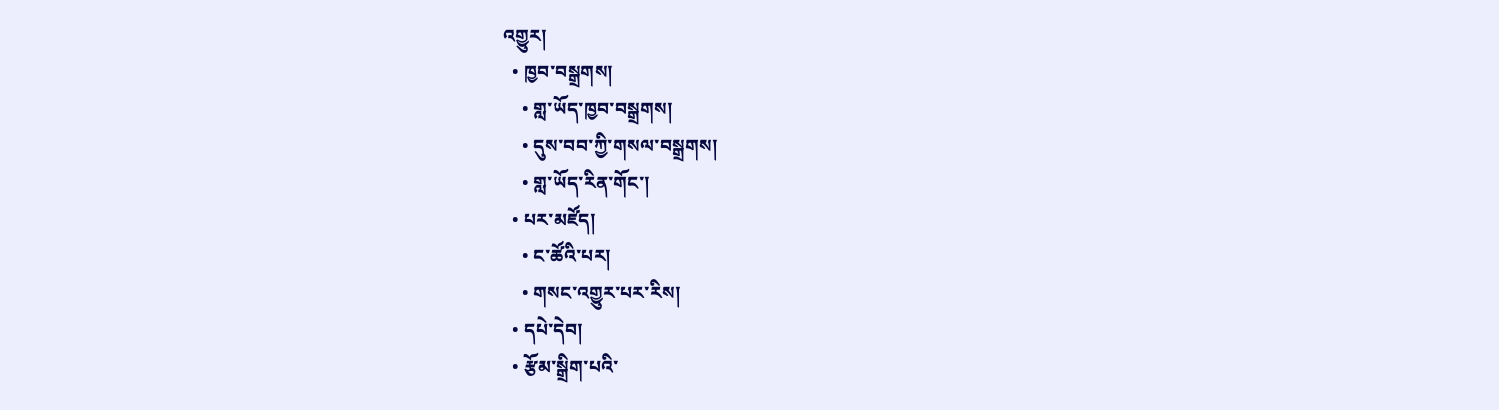འགྱུར།
  • ཁྱབ་བསྒྲགས།
    • གླ་ཡོད་ཁྱབ་བསྒྲགས།
    • དུས་བབ་ཀྱི་གསལ་བསྒྲགས།
    • གླ་ཡོད་རིན་གོང་།
  • པར་མཛོད།
    • ང་ཚོའི་པར།
    • གསང་འགྱུར་པར་རིས།
  • དཔེ་དེབ།
  • རྩོམ་སྒྲིག་པའི་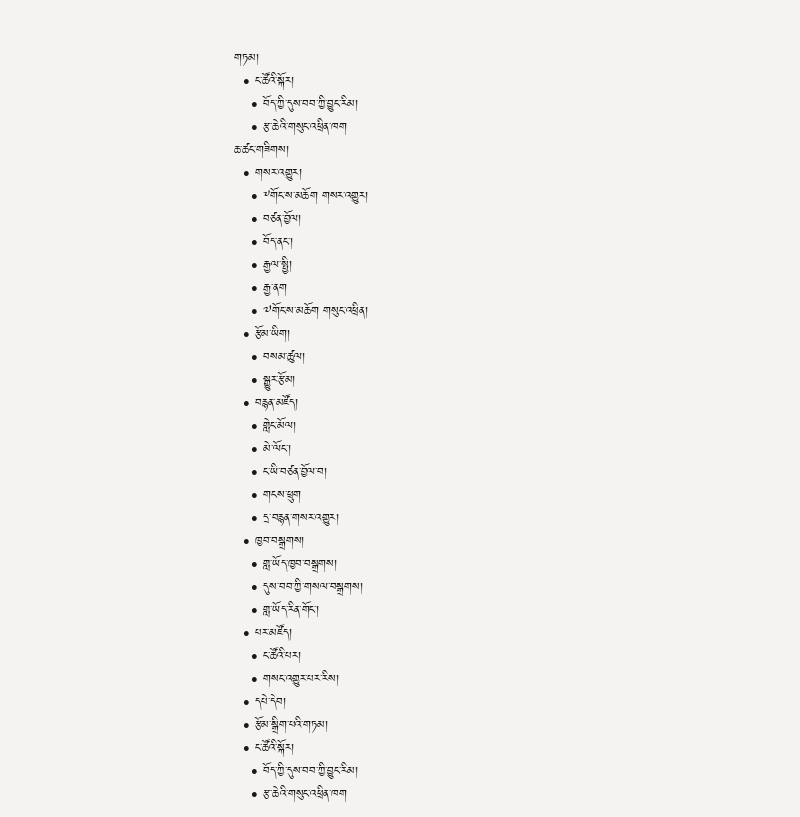གཏམ།
  • ང་ཚོའི་སྐོར།
    • བོད་ཀྱི་དུས་བབ་ཀྱི་བྱུང་རིམ།
    • རྩ་ཆེའི་གསུང་འཕྲིན་ཁག
ཆ་ཚང་གཟིགས།
  • གསར་འགྱུར།
    • ༸གོང་ས་མཆོག གསར་འགྱུར།
    • བཙན་བྱོལ།
    • བོད་ནང་།
    • རྒྱལ་སྤྱི།
    • རྒྱ་ནག
    • ༧གོང་ས་མཆོག གསུང་འཕྲིན།
  • རྩོམ་ཡིག།
    • བསམ་ཚུལ།
    • སྒྱུར་རྩོམ།
  • བརྙན་མཛོད།
    • གླེང་མོལ།
    • མེ་ལོང་།
    • ང་ཡི་བཙན་བྱོལ་བ།
    • གངས་ཕྲུག
    • དྲ་བརྙན་གསར་འགྱུར།
  • ཁྱབ་བསྒྲགས།
    • གླ་ཡོད་ཁྱབ་བསྒྲགས།
    • དུས་བབ་ཀྱི་གསལ་བསྒྲགས།
    • གླ་ཡོད་རིན་གོང་།
  • པར་མཛོད།
    • ང་ཚོའི་པར།
    • གསང་འགྱུར་པར་རིས།
  • དཔེ་དེབ།
  • རྩོམ་སྒྲིག་པའི་གཏམ།
  • ང་ཚོའི་སྐོར།
    • བོད་ཀྱི་དུས་བབ་ཀྱི་བྱུང་རིམ།
    • རྩ་ཆེའི་གསུང་འཕྲིན་ཁག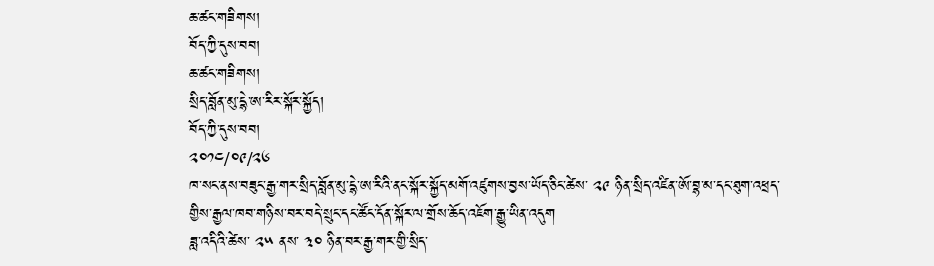ཆ་ཚང་གཟིགས།
བོད་ཀྱི་དུས་བབ།
ཆ་ཚང་གཟིགས།
སྲིད་བློན་མུ་དྷེ་ཨ་རིར་སྐོར་སྐྱོད།
བོད་ཀྱི་དུས་བབ།
༢༠༡༤/༠༩/༢༦
ཁ་སང་ནས་བཟུང་རྒྱ་གར་སྲིད་བློན་མུ་དྷེ་ཨ་རིའི་ནང་སྐོར་སྐྱོད་མགོ་འཛུགས་བྱས་ཡོད་ཅིང་ཚེས་ ༢༩ ཉིན་སྲིད་འཛིན་ཨོ་བྷ་མ་དང་ཐུག་འཕྲད་གྱིས་རྒྱལ་ཁབ་གཉིས་བར་བདེ་སྲུང་དང་ཚོང་དོན་སྐོར་ལ་གྲོས་ཆོད་འཇོག་རྒྱུ་ཡིན་འདུག
ཟླ་འདིའི་ཚེས་ ༢༥ ནས་ ༣༠ ཉིན་བར་རྒྱ་གར་གྱི་སྲིད་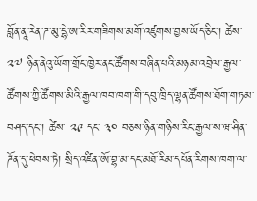བློན་ནཱ་རེན་ཌ་མུ་དྷེ་ཨ་རིར་གཟིགས་མགོ་འཛུགས་བྱས་ཡོད་ཅིང་། ཚེས་ ༢༧ ཉིན་ནེའུ་ཡོག་གྲོང་ཁྱེར་ནང་ཚོགས་བཞིན་པའི་མཉམ་འབྲེལ་རྒྱལ་ཚོགས་ཀྱི་ཚོགས་མིའི་རྒྱལ་ཁབ་ཁག་གི་དབུ་ཁྲིད་ལྷན་ཚོགས་ཐོག་གཏམ་བཤད་དང་། ཚེས་ ༢༩ དང་ ༣༠ བཅས་ཉིན་གཉིས་རིང་རྒྱལ་ས་ཝ་ཤིན་ཌོན་དུ་ཕེབས་ཏེ། སྲིད་འཛིན་ཨོ་བྷ་མ་དང་མཐོ་རིམ་དཔོན་རིགས་ཁག་ལ་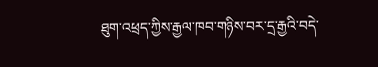ཐུག་འཕྲད་ཀྱིས་རྒྱལ་ཁབ་གཉིས་བར་དྲ་རྒྱའི་བདེ་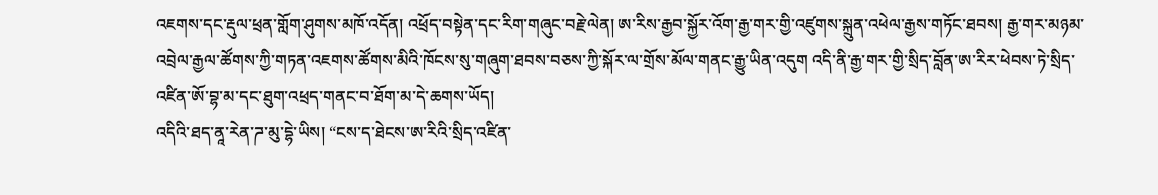འཇགས་དང་རྡུལ་ཕྲན་གློག་ཤུགས་མཁོ་འདོན། འཕྲོད་བསྟེན་དང་རིག་གཞུང་བརྗེ་ལེན། ཨ་རིས་རྒྱབ་སྐྱོར་འོག་རྒྱ་གར་གྱི་འཛུགས་སྐྲུན་འཕེལ་རྒྱས་གཏོང་ཐབས། རྒྱ་གར་མཉམ་འབྲེལ་རྒྱལ་ཚོགས་ཀྱི་གཏན་འཇགས་ཚོགས་མིའི་ཁོངས་སུ་གཞུག་ཐབས་བཅས་ཀྱི་སྐོར་ལ་གྲོས་མོལ་གནང་རྒྱུ་ཡིན་འདུག འདི་ནི་རྒྱ་གར་གྱི་སྲིད་བློན་ཨ་རིར་ཕེབས་ཏེ་སྲིད་འཛིན་ཨོ་བྷ་མ་དང་ཐུག་འཕྲད་གནང་བ་ཐོག་མ་དེ་ཆགས་ཡོད།
འདིའི་ཐད་ནཱ་རེན་ཌ་མུ་དྷེ་ཡིས། “ངས་ད་ཐེངས་ཨ་རིའི་སྲིད་འཛིན་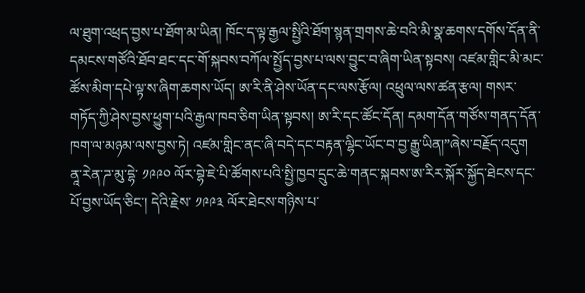ལ་ཐུག་འཕྲད་བྱས་པ་ཐོག་མ་ཡིན། ཁོང་ད་ལྟ་རྒྱལ་སྤྱིའི་ཐོག་སྙན་གྲགས་ཆེ་བའི་མི་སྣ་ཆགས་དགོས་དོན་ནི་དམངས་གཙོའི་ཐོབ་ཐང་དང་གོ་སྐབས་བཀོལ་སྤྱོད་བྱས་པ་ལས་བྱུང་བ་ཞིག་ཡིན་སྟབས། འཛམ་གླིང་མི་མང་ཚོས་མིག་དཔེ་ལྟ་ས་ཞིག་ཆགས་ཡོད། ཨ་རི་ནི་ཤེས་ཡོན་དང་ལས་རྩོལ། འཕྲུལ་ལས་ཚན་རྩལ། གསར་གཏོད་ཀྱི་ཤེས་བྱས་ཕྱུག་པའི་རྒྱལ་ཁབ་ཅིག་ཡིན་སྟབས། ཨ་རི་དང་ཚོང་དོན། དམག་དོན་གཙོས་གནད་དོན་ཁག་ལ་མཉམ་ལས་བྱས་ཏེ། འཛམ་གླིང་ནང་ཞི་བདེ་དང་བརྟན་ལྷིང་ཡོང་བ་བྱ་རྒྱུ་ཡིན།”ཞེས་བརྗོད་འདུག
ནཱ་རེན་ཌ་མུ་དྷེ་ ༡༩༩༠ ལོར་བྷེ་ཇེ་པི་ཚོགས་པའི་སྤྱི་ཁྱབ་དྲུང་ཆེ་གནང་སྐབས་ཨ་རིར་སྐོར་སྐྱོད་ཐེངས་དང་པོ་བྱས་ཡོད་ཅིང་། དེའི་རྗེས་ ༡༩༩༣ ལོར་ཐེངས་གཉིས་པ་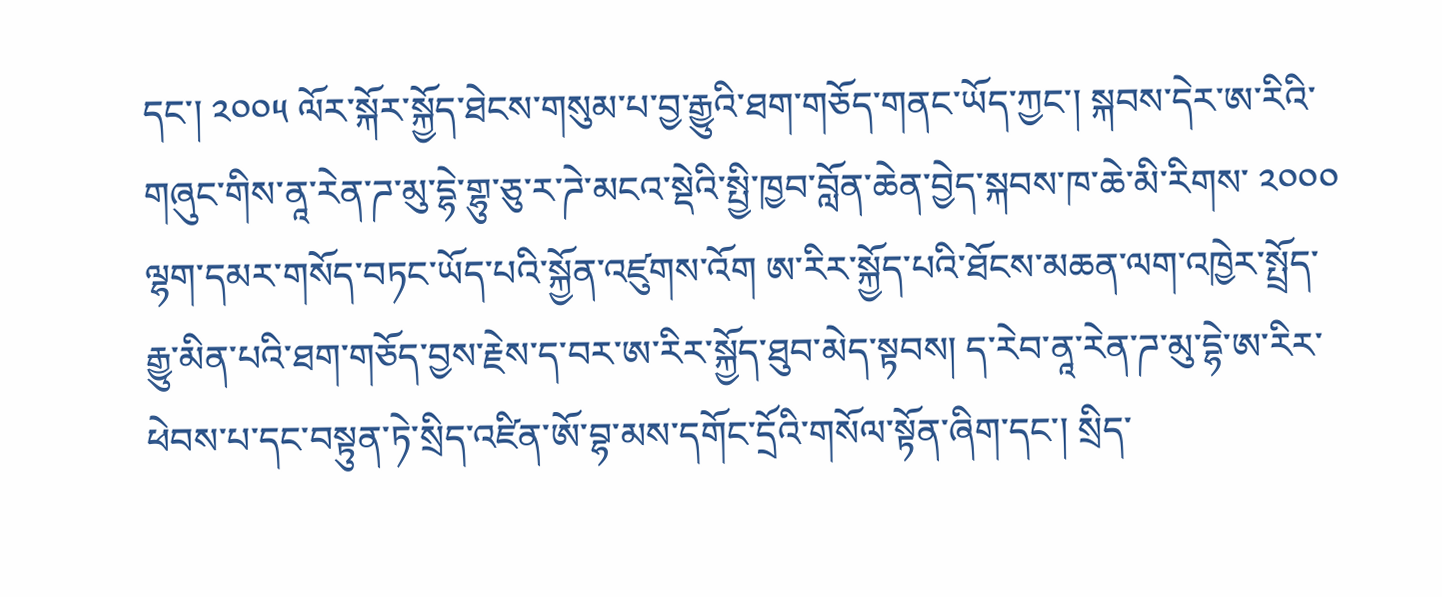དང་། ༢༠༠༥ ལོར་སྐོར་སྐྱོད་ཐེངས་གསུམ་པ་བྱ་རྒྱུའི་ཐག་གཅོད་གནང་ཡོད་ཀྱང་། སྐབས་དེར་ཨ་རིའི་གཞུང་གིས་ནཱ་རེན་ཌ་མུ་དྷེ་གྷུ་ཅུ་ར་ཌེ་མངའ་སྡེའི་སྤྱི་ཁྱབ་བློན་ཆེན་བྱེད་སྐབས་ཁ་ཆེ་མི་རིགས་ ༢༠༠༠ ལྷག་དམར་གསོད་བཏང་ཡོད་པའི་སྐྱོན་འཛུགས་འོག ཨ་རིར་སྐྱོད་པའི་ཐོངས་མཆན་ལག་འཁྱེར་སྤྲོད་རྒྱུ་མིན་པའི་ཐག་གཅོད་བྱས་རྗེས་ད་བར་ཨ་རིར་སྐྱོད་ཐུབ་མེད་སྟབས། ད་རེབ་ནཱ་རེན་ཌ་མུ་དྷེ་ཨ་རིར་ཕེབས་པ་དང་བསྟུན་ཏེ་སྲིད་འཛིན་ཨོ་བྷ་མས་དགོང་དྲོའི་གསོལ་སྟོན་ཞིག་དང་། སྲིད་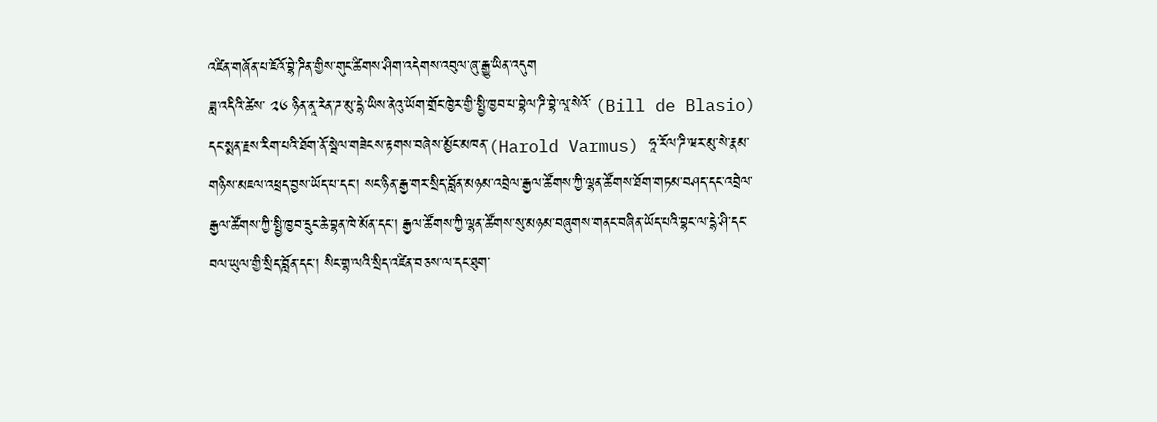འཛིན་གཞོན་པ་ཇོའོ་བྷེ་ཌིན་གྱིས་གུང་ཚིགས་ཤིག་འདེགས་འབུལ་ཞུ་རྒྱུ་ཡིན་འདུག
ཟླ་འདིའི་ཚེས་ ༢༦ ཉིན་ནཱ་རེན་ཌ་མུ་དྷེ་ཡིས་ནེའུ་ཡོག་གྲོང་ཁྱེར་གྱི་སྤྱི་ཁྱབ་པ་བྷེལ་ཌི་བྷེ་ལཱ་སེའོ་ (Bill de Blasio) དང་སྨན་རྗས་རིག་པའི་ཐོག་ནོ་སྦེལ་གཟེངས་རྟགས་བཞེས་མྱོང་མཁན་(Harold Varmus) ཧཱ་རོལ་ཌི་ཝར་མུ་སེ་རྣམ་གཉིས་མཇལ་འཕྲད་བྱས་ཡོད་པ་དང་། སང་ཉིན་རྒྱ་གར་སྲིད་བློན་མཉམ་འབྲེལ་རྒྱལ་ཚོགས་ཀྱི་ལྷན་ཚོགས་ཐོག་གཏམ་བཤད་དང་འབྲེལ་རྒྱལ་ཚོགས་ཀྱི་སྤྱི་ཁྱབ་དྲུང་ཆེ་བྷན་ཁེ་མོན་དང་། རྒྱལ་ཚོགས་ཀྱི་ལྷན་ཚོགས་སུ་མཉམ་བཞུགས་གནང་བཞིན་ཡོད་པའི་བྷང་ལ་དྷེ་ཤི་དང་བལ་ཡུལ་གྱི་སྲིད་བློན་དང་། སིང་གྷ་ལའི་སྲིད་འཛིན་བཅས་ལ་དང་ཐུག་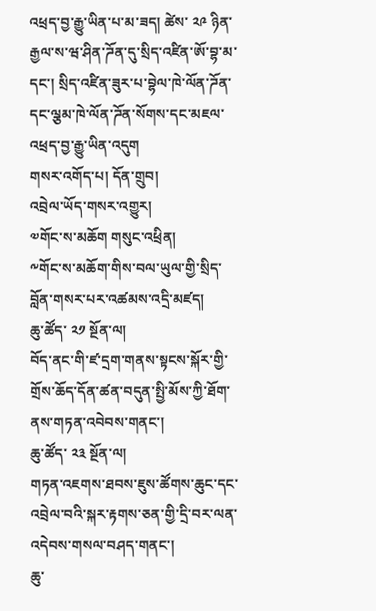འཕྲད་བྱ་རྒྱུ་ཡིན་པ་མ་ཟད། ཚེས་ ༢༩ ཉིན་རྒྱལ་ས་ཝ་ཤིན་ཌོན་དུ་སྲིད་འཛིན་ཨོ་བྷ་མ་དང་། སྲིད་འཛིན་ཟུར་པ་བྷེལ་ཁེ་ལོན་ཌོན་དང་ལྕམ་ཁེ་ལོན་ཌོན་སོགས་དང་མཇལ་འཕྲད་བྱ་རྒྱུ་ཡིན་འདུག
གསར་འགོད་པ། དོན་གྲུབ།
འབྲེལ་ཡོད་གསར་འགྱུར།
༧གོང་ས་མཆོག གསུང་འཕྲིན།
༸གོང་ས་མཆོག་གིས་བལ་ཡུལ་གྱི་སྲིད་བློན་གསར་པར་འཚམས་འདྲི་མཛད།
ཆུ་ཚོད་ ༢༡ སྔོན་ལ།
བོད་ནང་གི་ཛ་དྲག་གནས་སྟངས་སྐོར་གྱི་གྲོས་ཆོད་དོན་ཚན་བདུན་སྤྱི་མོས་ཀྱི་ཐོག་ནས་གཏན་འབེབས་གནང་།
ཆུ་ཚོད་ ༢༣ སྔོན་ལ།
གཏན་འཇགས་ཐབས་ཇུས་ཚོགས་ཆུང་དང་འབྲེལ་བའི་སྐར་རྟགས་ཅན་གྱི་དྲི་བར་ལན་འདེབས་གསལ་བཤད་གནང་།
ཆུ་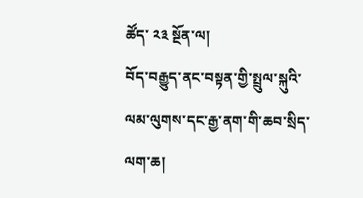ཚོད་ ༢༣ སྔོན་ལ།
བོད་བརྒྱུད་ནང་བསྟན་གྱི་སྤྲུལ་སྐུའི་ལམ་ལུགས་དང་རྒྱ་ནག་གི་ཆབ་སྲིད་ལག་ཆ།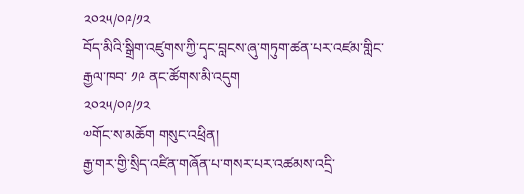༢༠༢༥/༠༩/༡༢
བོད་མིའི་སྒྲིག་འཛུགས་ཀྱི་དྭང་བླངས་ཞུ་གཏུག་ཚན་པར་འཛམ་གླིང་རྒྱལ་ཁབ་ ༡༩ ནང་ཚོགས་མི་འདུག
༢༠༢༥/༠༩/༡༢
༧གོང་ས་མཆོག གསུང་འཕྲིན།
རྒྱ་གར་གྱི་སྲིད་འཛིན་གཞོན་པ་གསར་པར་འཚམས་འདྲི་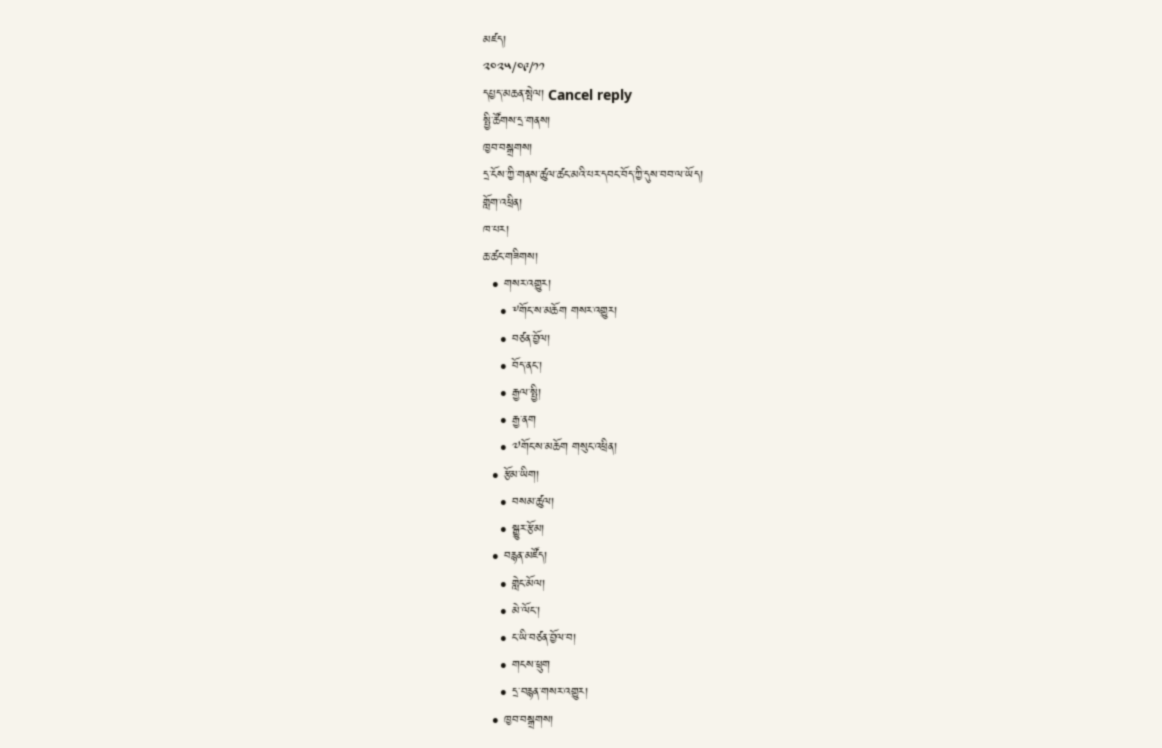མཛད།
༢༠༢༥/༠༩/༡༡
དཔྱད་མཆན་སྤེལ། Cancel reply
སྤྱི་ཚོགས་དྲ་གནས།
ཁྱབ་བསྒྲགས།
དྲ་ངོས་ཀྱི་གནས་ཚུལ་ཚང་མའི་པར་དབང་བོད་ཀྱི་དུས་བབ་ལ་ཡོད།
གློག་འཕྲིན།
ཁ་པར།
ཆ་ཚང་གཟིགས།
  • གསར་འགྱུར།
    • ༸གོང་ས་མཆོག གསར་འགྱུར།
    • བཙན་བྱོལ།
    • བོད་ནང་།
    • རྒྱལ་སྤྱི།
    • རྒྱ་ནག
    • ༧གོང་ས་མཆོག གསུང་འཕྲིན།
  • རྩོམ་ཡིག།
    • བསམ་ཚུལ།
    • སྒྱུར་རྩོམ།
  • བརྙན་མཛོད།
    • གླེང་མོལ།
    • མེ་ལོང་།
    • ང་ཡི་བཙན་བྱོལ་བ།
    • གངས་ཕྲུག
    • དྲ་བརྙན་གསར་འགྱུར།
  • ཁྱབ་བསྒྲགས།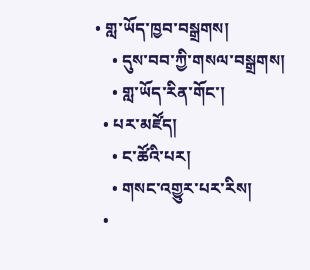• གླ་ཡོད་ཁྱབ་བསྒྲགས།
    • དུས་བབ་ཀྱི་གསལ་བསྒྲགས།
    • གླ་ཡོད་རིན་གོང་།
  • པར་མཛོད།
    • ང་ཚོའི་པར།
    • གསང་འགྱུར་པར་རིས།
  •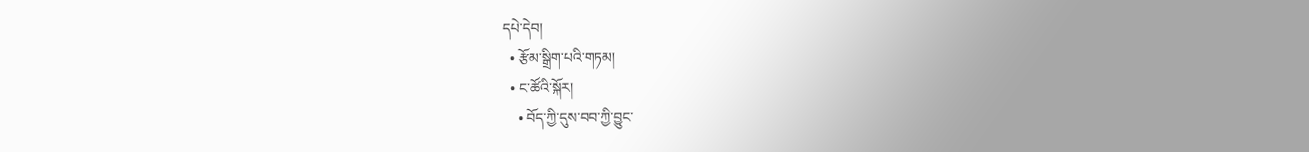དཔེ་དེབ།
  • རྩོམ་སྒྲིག་པའི་གཏམ།
  • ང་ཚོའི་སྐོར།
    • བོད་ཀྱི་དུས་བབ་ཀྱི་བྱུང་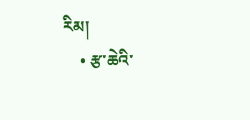རིམ།
    • རྩ་ཆེའི་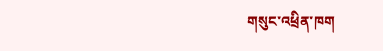གསུང་འཕྲིན་ཁག